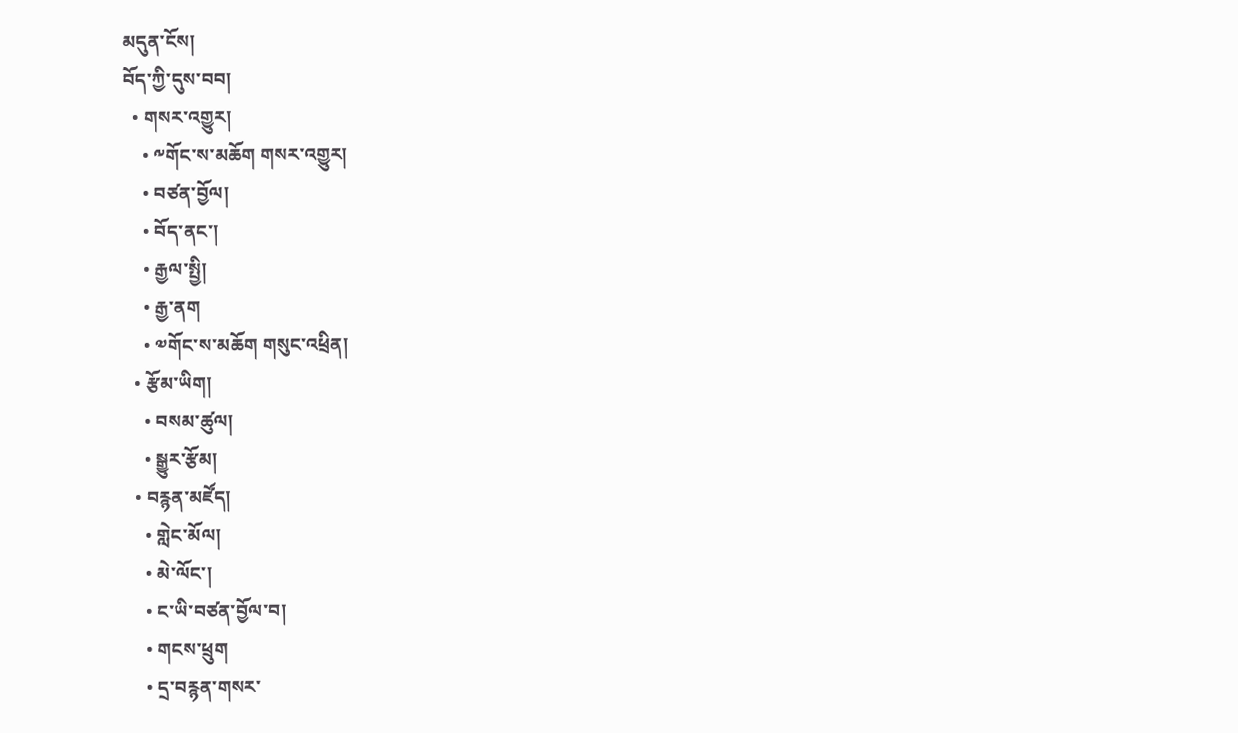མདུན་ངོས།
བོད་ཀྱི་དུས་བབ།
  • གསར་འགྱུར།
    • ༸གོང་ས་མཆོག གསར་འགྱུར།
    • བཙན་བྱོལ།
    • བོད་ནང་།
    • རྒྱལ་སྤྱི།
    • རྒྱ་ནག
    • ༧གོང་ས་མཆོག གསུང་འཕྲིན།
  • རྩོམ་ཡིག།
    • བསམ་ཚུལ།
    • སྒྱུར་རྩོམ།
  • བརྙན་མཛོད།
    • གླེང་མོལ།
    • མེ་ལོང་།
    • ང་ཡི་བཙན་བྱོལ་བ།
    • གངས་ཕྲུག
    • དྲ་བརྙན་གསར་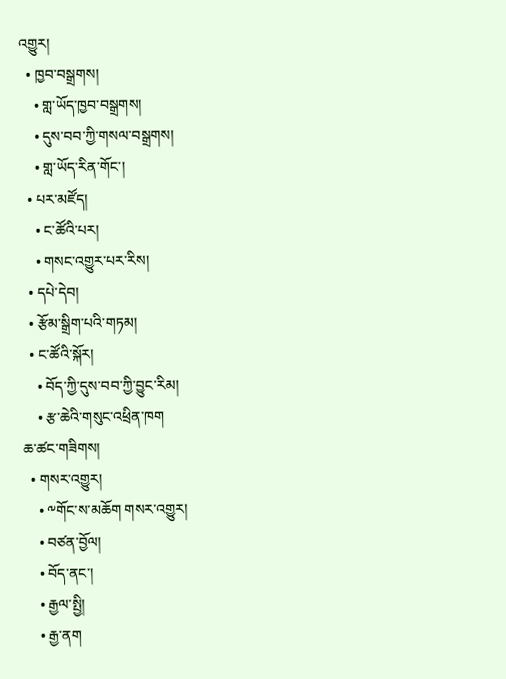འགྱུར།
  • ཁྱབ་བསྒྲགས།
    • གླ་ཡོད་ཁྱབ་བསྒྲགས།
    • དུས་བབ་ཀྱི་གསལ་བསྒྲགས།
    • གླ་ཡོད་རིན་གོང་།
  • པར་མཛོད།
    • ང་ཚོའི་པར།
    • གསང་འགྱུར་པར་རིས།
  • དཔེ་དེབ།
  • རྩོམ་སྒྲིག་པའི་གཏམ།
  • ང་ཚོའི་སྐོར།
    • བོད་ཀྱི་དུས་བབ་ཀྱི་བྱུང་རིམ།
    • རྩ་ཆེའི་གསུང་འཕྲིན་ཁག
ཆ་ཚང་གཟིགས།
  • གསར་འགྱུར།
    • ༸གོང་ས་མཆོག གསར་འགྱུར།
    • བཙན་བྱོལ།
    • བོད་ནང་།
    • རྒྱལ་སྤྱི།
    • རྒྱ་ནག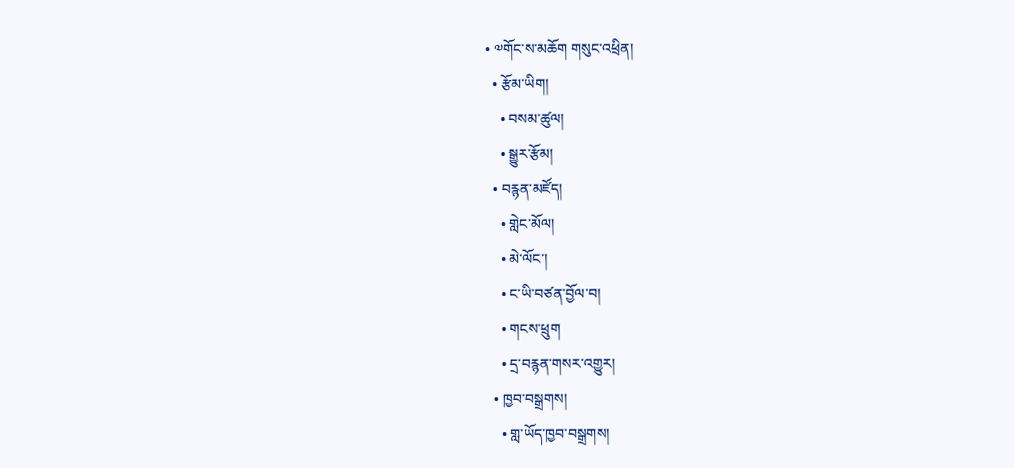• ༧གོང་ས་མཆོག གསུང་འཕྲིན།
  • རྩོམ་ཡིག།
    • བསམ་ཚུལ།
    • སྒྱུར་རྩོམ།
  • བརྙན་མཛོད།
    • གླེང་མོལ།
    • མེ་ལོང་།
    • ང་ཡི་བཙན་བྱོལ་བ།
    • གངས་ཕྲུག
    • དྲ་བརྙན་གསར་འགྱུར།
  • ཁྱབ་བསྒྲགས།
    • གླ་ཡོད་ཁྱབ་བསྒྲགས།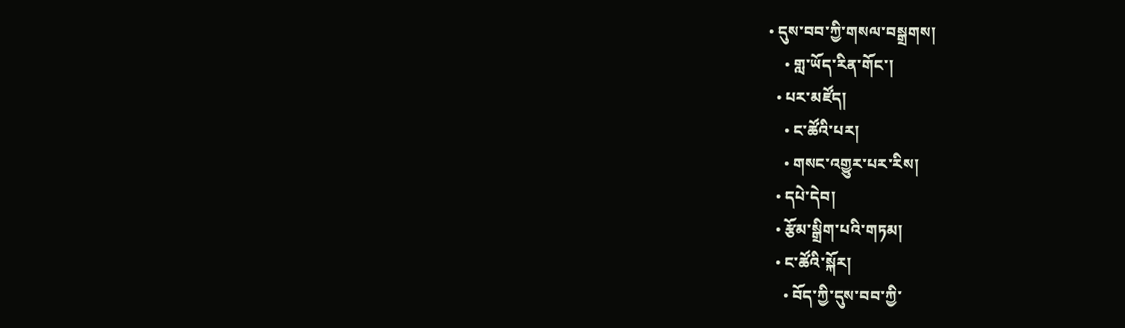• དུས་བབ་ཀྱི་གསལ་བསྒྲགས།
    • གླ་ཡོད་རིན་གོང་།
  • པར་མཛོད།
    • ང་ཚོའི་པར།
    • གསང་འགྱུར་པར་རིས།
  • དཔེ་དེབ།
  • རྩོམ་སྒྲིག་པའི་གཏམ།
  • ང་ཚོའི་སྐོར།
    • བོད་ཀྱི་དུས་བབ་ཀྱི་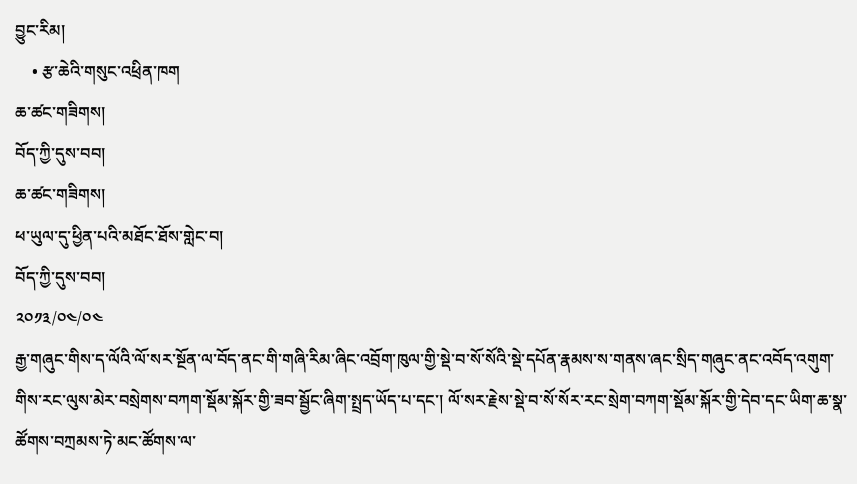བྱུང་རིམ།
    • རྩ་ཆེའི་གསུང་འཕྲིན་ཁག
ཆ་ཚང་གཟིགས།
བོད་ཀྱི་དུས་བབ།
ཆ་ཚང་གཟིགས།
ཕ་ཡུལ་དུ་ཕྱིན་པའི་མཐོང་ཐོས་གླེང་བ།
བོད་ཀྱི་དུས་བབ།
༢༠༡༣/༠༤/༠༤
རྒྱ་གཞུང་གིས་ད་ལོའི་ལོ་སར་སྔོན་ལ་བོད་ནང་གི་གཞི་རིམ་ཞིང་འབྲོག་ཁུལ་གྱི་སྡེ་བ་སོ་སོའི་སྡེ་དཔོན་རྣམས་ས་གནས་ཞང་སྲིད་གཞུང་ནང་འབོད་འགུག་གིས་རང་ལུས་མེར་བསྲེགས་བཀག་སྡོམ་སྐོར་གྱི་ཟབ་སྦྱོང་ཞིག་སྤྲད་ཡོད་པ་དང་། ལོ་སར་རྗེས་སྡེ་བ་སོ་སོར་རང་སྲེག་བཀག་སྡོམ་སྐོར་གྱི་དེབ་དང་ཡིག་ཆ་སྣ་ཚོགས་བཀྲམས་ཏེ་མང་ཚོགས་ལ་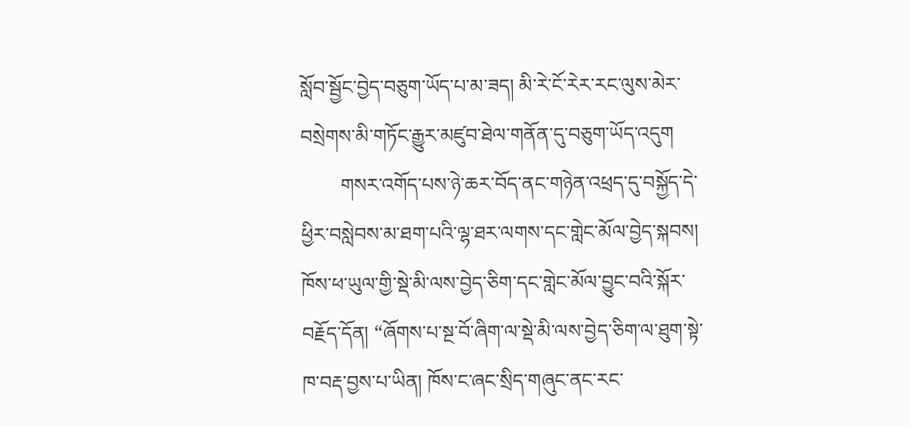སློབ་སྦྱོང་བྱེད་བཅུག་ཡོད་པ་མ་ཟད། མི་རེ་ངོ་རེར་རང་ལུས་མེར་བསྲེགས་མི་གཏོང་རྒྱུར་མཛུབ་ཐེལ་གནོན་དུ་བཅུག་ཡོད་འདུག
        གསར་འགོད་པས་ཉེ་ཆར་བོད་ནང་གཉེན་འཕྲད་དུ་བསྐྱོད་དེ་ཕྱིར་བསླེབས་མ་ཐག་པའི་ལྷ་ཐར་ལགས་དང་གླེང་མོལ་བྱེད་སྐབས། ཁོས་ཕ་ཡུལ་གྱི་སྡེ་མི་ལས་བྱེད་ཅིག་དང་གླེང་མོལ་བྱུང་བའི་སྐོར་བརྗོད་དོན། “ཞོགས་པ་སྔ་བོ་ཞིག་ལ་སྡེ་མི་ལས་བྱེད་ཅིག་ལ་ཐུག་སྟེ་ཁ་བརྡ་བྱས་པ་ཡིན། ཁོས་ང་ཞང་སྲིད་གཞུང་ནང་རང་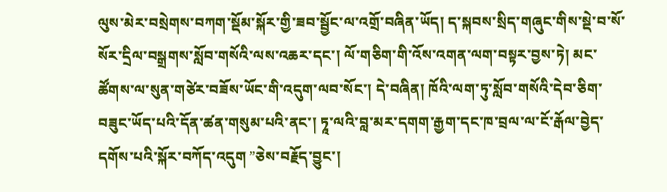ལུས་མེར་བསྲེགས་བཀག་སྡོམ་སྐོར་གྱི་ཟབ་སྦྱོང་ལ་འགྲོ་བཞིན་ཡོད། ད་སྐབས་སྲིད་གཞུང་གིས་སྡེ་བ་སོ་སོར་དྲིལ་བསྒྲགས་སློབ་གསོའི་ལས་འཆར་དང་། ལོ་གཅིག་གི་འོས་འགན་ལག་བསྟར་བྱས་ཏེ། མང་ཚོགས་ལ་སུན་གཙེར་བཟོས་ཡོང་གི་འདུག་ལབ་སོང་། དེ་བཞིན། ཁོའི་ལག་ཏུ་སློབ་གསོའི་དེབ་ཅིག་བཟུང་ཡོད་པའི་དོན་ཚན་གསུམ་པའི་ནང་། ཏཱ་ལའི་བླ་མར་དགག་རྒྱག་དང་ཁ་བྲལ་ལ་ངོ་རྒོལ་བྱེད་དགོས་པའི་སྐོར་བཀོད་འདུག ”ཅེས་བརྗོད་བྱུང་།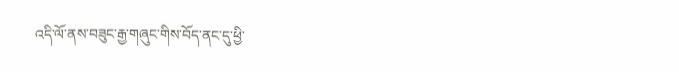འདི་ལོ་ནས་བཟུང་རྒྱ་གཞུང་གིས་བོད་ནང་དུ་ཕྱི་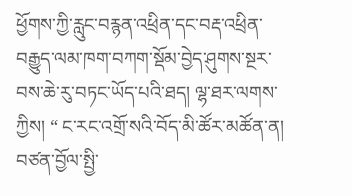ཕྱོགས་ཀྱི་རླུང་བརྙན་འཕྲིན་དང་བརྡ་འཕྲིན་བརྒྱུད་ལམ་ཁག་བཀག་སྡོམ་བྱེད་ཤུགས་སྔར་བས་ཆེ་རུ་བཏང་ཡོད་པའི་ཐད། ལྷ་ཐར་ལགས་ཀྱིས། “ ང་རང་འགྲོ་སའི་བོད་མི་ཚོར་མཚོན་ན། བཙན་བྱོལ་སྤྱི་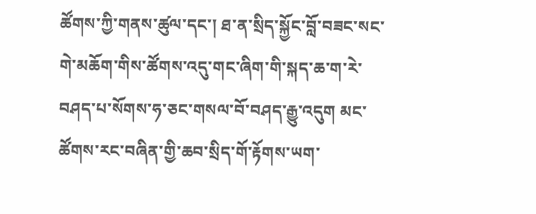ཚོགས་ཀྱི་གནས་ཚུལ་དང་། ཐ་ན་སྲིད་སྐྱོང་བློ་བཟང་སང་གེ་མཆོག་གིས་ཚོགས་འདུ་གང་ཞིག་གི་སྐད་ཆ་ག་རེ་བཤད་པ་སོགས་ཧ་ཅང་གསལ་བོ་བཤད་རྒྱུ་འདུག མང་ཚོགས་རང་བཞིན་གྱི་ཆབ་སྲིད་གོ་རྟོགས་ཡག་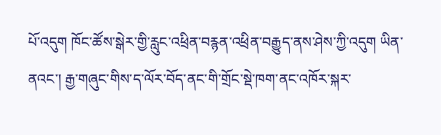པོ་འདུག ཁོང་ཚོས་སྒེར་གྱི་རླུང་འཕྲིན་བརྙན་འཕྲིན་བརྒྱུད་ནས་ཤེས་ཀྱི་འདུག ཡིན་ནའང་། རྒྱ་གཞུང་གིས་ད་ལོར་བོད་ནང་གི་གྲོང་སྡེ་ཁག་ནང་འཁོར་སྐར་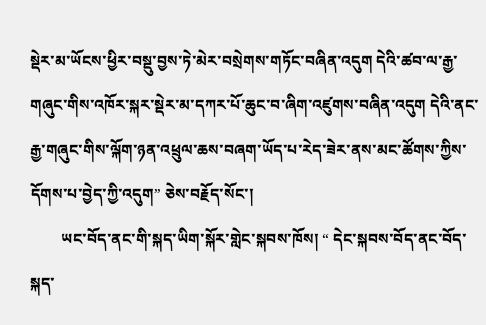སྡེར་མ་ཡོངས་ཕྱིར་བསྡུ་བྱས་ཏེ་མེར་བསྲེགས་གཏོང་བཞིན་འདུག དེའི་ཚབ་ལ་རྒྱ་གཞུང་གིས་འཁོར་སྐར་སྡེར་མ་དཀར་པོ་ཆུང་བ་ཞིག་འཛུགས་བཞིན་འདུག དེའི་ནང་རྒྱ་གཞུང་གིས་ལྐོག་ཉན་འཕྲུལ་ཆས་བཞག་ཡོད་པ་རེད་ཟེར་ནས་མང་ཚོགས་ཀྱིས་དོགས་པ་བྱེད་ཀྱི་འདུག” ཅེས་བརྗོད་སོང་།
        ཡང་བོད་ནང་གི་སྐད་ཡིག་སྐོར་གླེང་སྐབས་ཁོས། “ དེང་སྐབས་བོད་ནང་བོད་སྐད་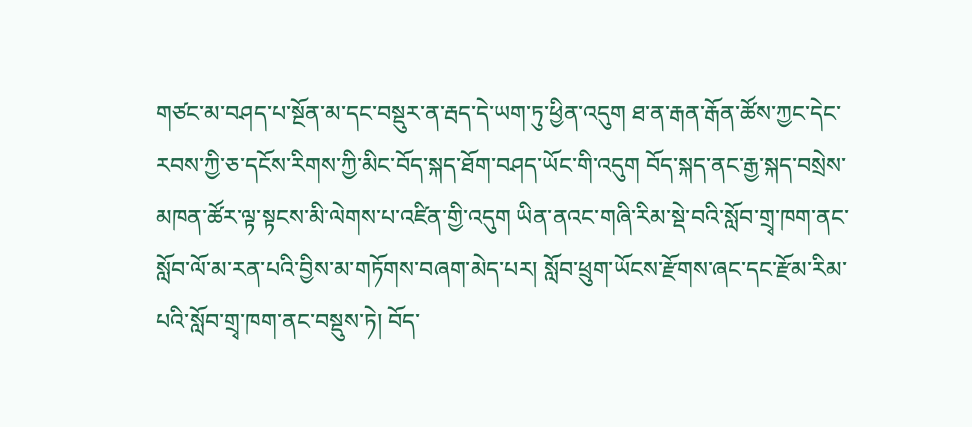གཙང་མ་བཤད་པ་སྔོན་མ་དང་བསྡུར་ན་རྦད་དེ་ཡག་ཏུ་ཕྱིན་འདུག ཐ་ན་རྒན་རྒོན་ཚོས་ཀྱང་དེང་རབས་ཀྱི་ཅ་དངོས་རིགས་ཀྱི་མིང་བོད་སྐད་ཐོག་བཤད་ཡོང་གི་འདུག བོད་སྐད་ནང་རྒྱ་སྐད་བསྲེས་མཁན་ཚོར་ལྟ་སྟངས་མི་ལེགས་པ་འཛིན་གྱི་འདུག ཡིན་ནའང་གཞི་རིམ་སྡེ་བའི་སློབ་གྲྭ་ཁག་ནང་སློབ་ལོ་མ་རན་པའི་བྱིས་མ་གཏོགས་བཞག་མེད་པར། སློབ་ཕྲུག་ཡོངས་རྫོགས་ཞང་དང་རྫོམ་རིམ་པའི་སློབ་གྲྭ་ཁག་ནང་བསྡུས་ཏེ། བོད་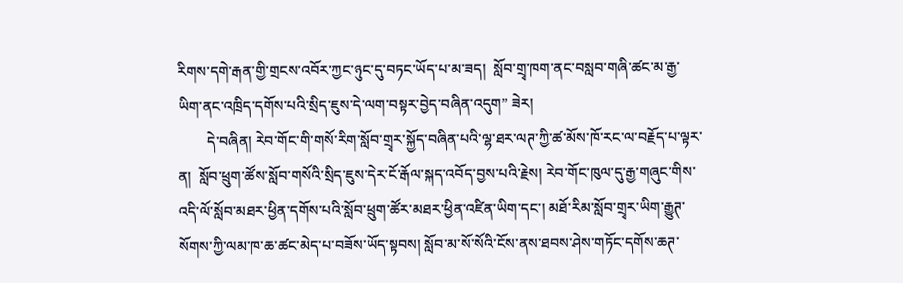རིགས་དགེ་རྒན་གྱི་གྲངས་འབོར་ཀྱང་ཉུང་དུ་བཏང་ཡོད་པ་མ་ཟད།  སློབ་གྲྭ་ཁག་ནང་བསླབ་གཞི་ཚང་མ་རྒྱ་ཡིག་ནང་འཁྲིད་དགོས་པའི་སྲིད་ཇུས་དེ་ལག་བསྟར་བྱེད་བཞིན་འདུག” ཟེར།
        དེ་བཞིན། རེབ་གོང་གི་གསོ་རིག་སློབ་གྲྭར་སྐྱོད་བཞིན་པའི་ལྷ་ཐར་ལཊ་ཀྱི་ཚ་མོས་ཁོ་རང་ལ་བརྗོད་པ་ལྟར་ན།  སློབ་ཕྲུག་ཚོས་སློབ་གསོའི་སྲིད་ཇུས་དེར་ངོ་རྒོལ་སྐད་འབོད་བྱས་པའི་རྗེས། རེབ་གོང་ཁུལ་དུ་རྒྱ་གཞུང་གིས་འདི་ལོ་སློབ་མཐར་ཕྱིན་དགོས་པའི་སློབ་ཕྲུག་ཚོར་མཐར་ཕྱིན་འཛིན་ཡིག་དང་། མཐོ་རིམ་སློབ་གྲྭར་ཡིག་རྒྱུཊ་སོགས་ཀྱི་ལམ་ཁ་ཆ་ཚང་མེད་པ་བཟོས་ཡོད་སྟབས། སློབ་མ་སོ་སོའི་ངོས་ནས་ཐབས་ཤེས་གཏོང་དགོས་ཆཊ་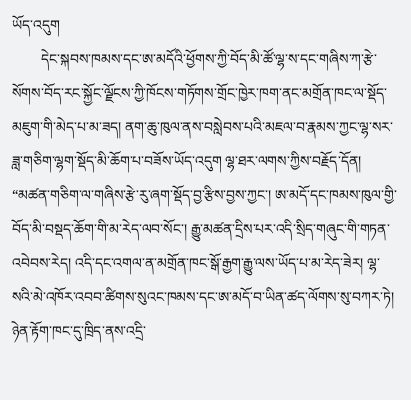ཡོད་འདུག
        དེང་སྐབས་ཁམས་དང་ཨ་མདོའི་ཕྱོགས་ཀྱི་བོད་མི་ཚོ་ལྷ་ས་དང་གཞིས་ཀ་རྩེ་སོགས་བོད་རང་སྐྱོང་ལྗོངས་ཀྱི་ཁོངས་གཏོགས་གྲོང་ཁྱེར་ཁག་ནང་མགྲོན་ཁང་ལ་སྡོད་མཇུག་གི་མེད་པ་མ་ཟད། ནག་ཆུ་ཁུལ་ནས་བསླེབས་པའི་མཇལ་བ་རྣམས་ཀྱང་ལྷ་སར་ཟླ་གཅིག་ལྷག་སྡོད་མི་ཆོག་པ་བཟོས་ཡོད་འདུག ལྷ་ཐར་ལགས་ཀྱིས་བརྗོད་དོན། “མཚན་གཅིག་ལ་གཞིས་རྩེ་རུ་ཞག་སྡོད་བྱ་རྩིས་བྱས་ཀྱང་། ཨ་མདོ་དང་ཁམས་ཁུལ་གྱི་བོད་མི་བསྡད་ཆོག་གི་མ་རེད་ལབ་སོང་། རྒྱུ་མཚན་དྲིས་པར་འདི་སྲིད་གཞུང་གི་གཏན་འབེབས་རེད། འདི་དང་འགལ་ན་མགྲོན་ཁང་སྒོ་རྒྱག་རྒྱུ་ལས་ཡོད་པ་མ་རེད་ཟེར། ལྷ་སའི་མེ་འཁོར་འབབ་ཚིགས་སུའང་ཁམས་དང་ཨ་མདོ་བ་ཡིན་ཚད་ལོགས་སུ་བཀར་ཏེ། ཉེན་རྟོག་ཁང་དུ་ཁྲིད་ནས་འདྲི་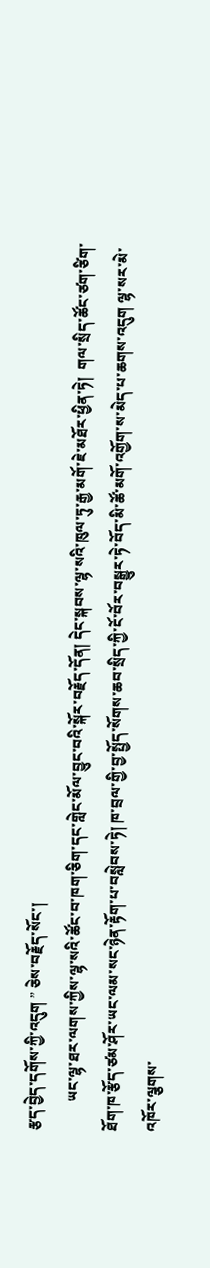རྩད་བྱེད་དགོས་ཀྱི་འདུག ” ཅེས་བརྗོད་སོང་།
        ཡང་ལྷ་ཐར་ལགས་ཀྱིས་ལྷ་སའི་ཚོང་བ་ཁག་ཅིག་དང་གླེང་མོལ་བྱུང་བའི་སྐོར་བརྗོད་དོན། དེང་སྐབས་ལྷ་སའི་ཁུལ་ཏུ་རྒྱ་མགོ་ཇེ་མཐོར་ཕྱིན་ཏེ།  གལ་སྲིད་ཚོང་ཙག་ཙིག་ཐོག་ཁ་རྩོད་ཙམ་ཤོར་ཡང་ལམ་སང་ཉེན་རྟོག་པ་བསླེབས་ཏེ། ཁ་བྲལ་གྱི་བྱ་སྤྱོད་སོགས་ཆབ་སྲིད་ཀྱི་ངོ་བོར་བསྒྱུར་ཏེ་བོད་མི་ཚོ་མགོ་འགྱོག་ས་མེད་པ་ཆགས་འདུག ལྷ་སར་མེ་འཁོར་ལྕགས་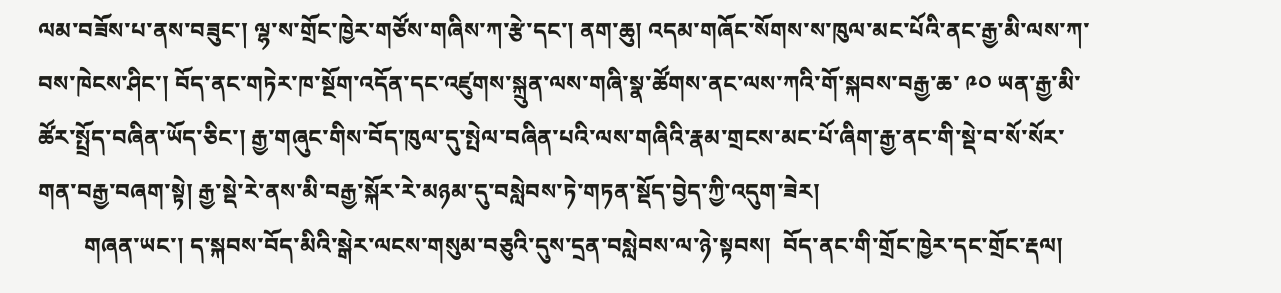ལམ་བཟོས་པ་ནས་བཟུང་། ལྷ་ས་གྲོང་ཁྱེར་གཙོས་གཞིས་ཀ་རྩེ་དང་། ནག་ཆུ། འདམ་གཞོང་སོགས་ས་ཁུལ་མང་པོའི་ནང་རྒྱ་མི་ལས་ཀ་བས་ཁེངས་ཤིང་། བོད་ནང་གཏེར་ཁ་སྔོག་འདོན་དང་འཛུགས་སྐྲུན་ལས་གཞི་སྣ་ཚོགས་ནང་ལས་ཀའི་གོ་སྐབས་བརྒྱ་ཆ་ ༩༠ ཡན་རྒྱ་མི་ཚོར་སྤྲོད་བཞིན་ཡོད་ཅིང་། རྒྱ་གཞུང་གིས་བོད་ཁུལ་དུ་སྤེལ་བཞིན་པའི་ལས་གཞིའི་རྣམ་གྲངས་མང་པོ་ཞིག་རྒྱ་ནང་གི་སྡེ་བ་སོ་སོར་གན་བརྒྱ་བཞག་སྟེ། རྒྱ་སྡེ་རེ་ནས་མི་བརྒྱ་སྐོར་རེ་མཉམ་དུ་བསླེབས་ཏེ་གཏན་སྡོད་བྱེད་ཀྱི་འདུག་ཟེར།
        གཞན་ཡང་། ད་སྐབས་བོད་མིའི་སྒེར་ལངས་གསུམ་བཅུའི་དུས་དྲན་བསླེབས་ལ་ཉེ་སྟབས།  བོད་ནང་གི་གྲོང་ཁྱེར་དང་གྲོང་རྡལ།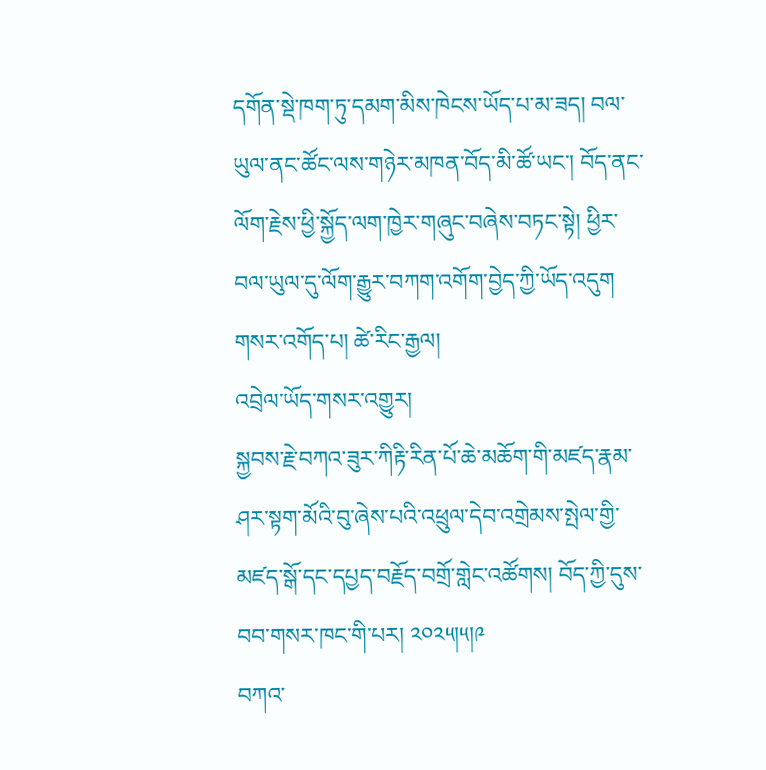དགོན་སྡེ་ཁག་ཏུ་དམག་མིས་ཁེངས་ཡོད་པ་མ་ཟད། བལ་ཡུལ་ནང་ཚོང་ལས་གཉེར་མཁན་བོད་མི་ཚོ་ཡང་། བོད་ནང་ལོག་རྗེས་ཕྱི་སྐྱོད་ལག་ཁྱེར་གཞུང་བཞེས་བཏང་སྟེ། ཕྱིར་བལ་ཡུལ་དུ་ལོག་རྒྱུར་བཀག་འགོག་བྱེད་ཀྱི་ཡོད་འདུག
གསར་འགོད་པ། ཚེ་རིང་རྒྱལ།
འབྲེལ་ཡོད་གསར་འགྱུར།
སྐྱབས་རྗེ་བཀའ་ཟུར་ཀིརྟི་རིན་པོ་ཆེ་མཆོག་གི་མཛད་རྣམ་ཤར་སྟག་མོའི་བུ་ཞེས་པའི་འཕྲུལ་དེབ་འགྲེམས་སྤེལ་གྱི་མཛད་སྒོ་དང་དཔྱད་བརྗོད་བགྲོ་གླེང་འཚོགས། བོད་ཀྱི་དུས་བབ་གསར་ཁང་གི་པར། ༢༠༢༥།༥།༩
བཀའ་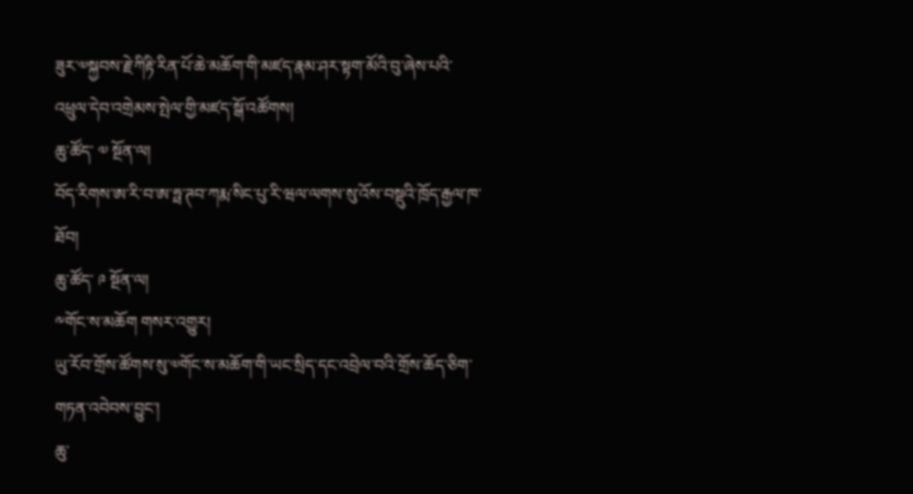ཟུར་༧སྐྱབས་རྗེ་ཀིརྟི་རིན་པོ་ཆེ་མཆོག་གི་མཛད་རྣམ་ཤར་སྟག་མོའི་བུ་ཞེས་པའི་འཕྲུལ་དེབ་འགྲེམས་སྤེལ་གྱི་མཛད་སྒོ་འཚོགས།
ཆུ་ཚོད་ ༧ སྔོན་ལ།
བོད་རིགས་ཨ་རི་བ་ཨ་ཧྥ་ཊབ་ཀརྨ་སིང་པུ་རི་ཝལ་ལགས་སུ་འོས་བསྡུའི་ཁྲོད་རྒྱལ་ཁ་ཐོབ།
ཆུ་ཚོད་ ༩ སྔོན་ལ།
༸གོང་ས་མཆོག གསར་འགྱུར།
ཡུ་རོབ་གྲོས་ཚོགས་སུ་༧གོང་ས་མཆོག་གི་ཡང་སྲིད་དང་འབྲེལ་བའི་གྲོས་ཆོད་ཅིག་གཏན་འབེབས་བྱུང་།
ཆུ་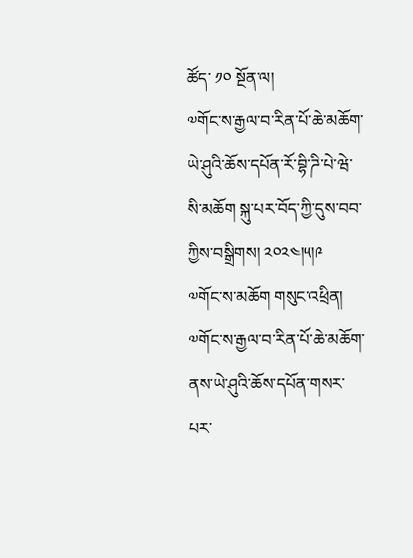ཚོད་ ༡༠ སྔོན་ལ།
༧གོང་ས་རྒྱལ་བ་རིན་པོ་ཆེ་མཆོག་ཡེ་ཤུའི་ཆོས་དཔོན་རོ་བྷི་ཌི་པེ་ཝེ་སི་མཆོག སྐུ་པར་བོད་ཀྱི་དུས་བབ་ཀྱིས་བསྒྲིགས། ༢༠༢༤།༥།༩
༧གོང་ས་མཆོག གསུང་འཕྲིན།
༧གོང་ས་རྒྱལ་བ་རིན་པོ་ཆེ་མཆོག་ནས་ཡེ་ཤུའི་ཆོས་དཔོན་གསར་པར་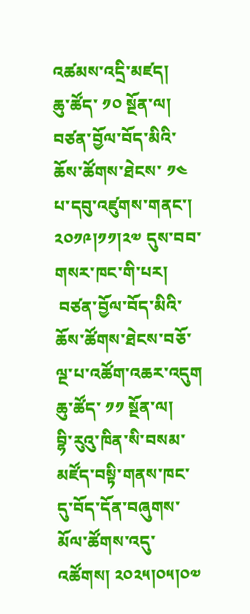འཚམས་འདྲི་མཛད།
ཆུ་ཚོད་ ༡༠ སྔོན་ལ།
བཙན་བྱོལ་བོད་མིའི་ཆོས་ཚོགས་ཐེངས་ ༡༤ པ་དབུ་འཛུགས་གནང་། ༢༠༡༩།༡༡།༢༧ དུས་བབ་གསར་ཁང་གི་པར།
 བཙན་བྱོལ་བོད་མིའི་ཆོས་ཚོགས་ཐེངས་བཅོ་ལྔ་པ་འཚོག་འཆར་འདུག
ཆུ་ཚོད་ ༡༡ སྔོན་ལ།
བྷི་རུའུ་ཁིན་སི་བསམ་མཛོད་བསྟི་གནས་ཁང་དུ་བོད་དོན་བཞུགས་མོལ་ཚོགས་འདུ་འཚོགས། ༢༠༢༥།༠༥།༠༧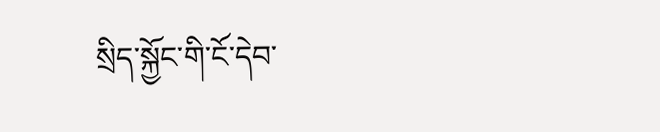སྲིད་སྐྱོང་གི་ངོ་དེབ་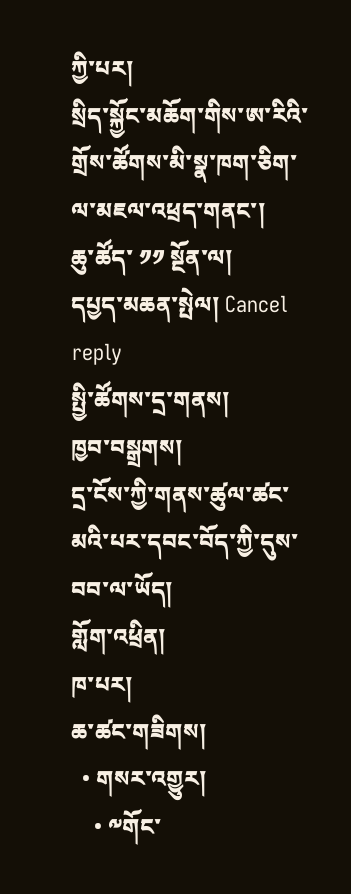ཀྱི་པར།
སྲིད་སྐྱོང་མཆོག་གིས་ཨ་རིའི་གྲོས་ཚོགས་མི་སྣ་ཁག་ཅིག་ལ་མཇལ་འཕྲད་གནང་།
ཆུ་ཚོད་ ༡༡ སྔོན་ལ།
དཔྱད་མཆན་སྤེལ། Cancel reply
སྤྱི་ཚོགས་དྲ་གནས།
ཁྱབ་བསྒྲགས།
དྲ་ངོས་ཀྱི་གནས་ཚུལ་ཚང་མའི་པར་དབང་བོད་ཀྱི་དུས་བབ་ལ་ཡོད།
གློག་འཕྲིན།
ཁ་པར།
ཆ་ཚང་གཟིགས།
  • གསར་འགྱུར།
    • ༸གོང་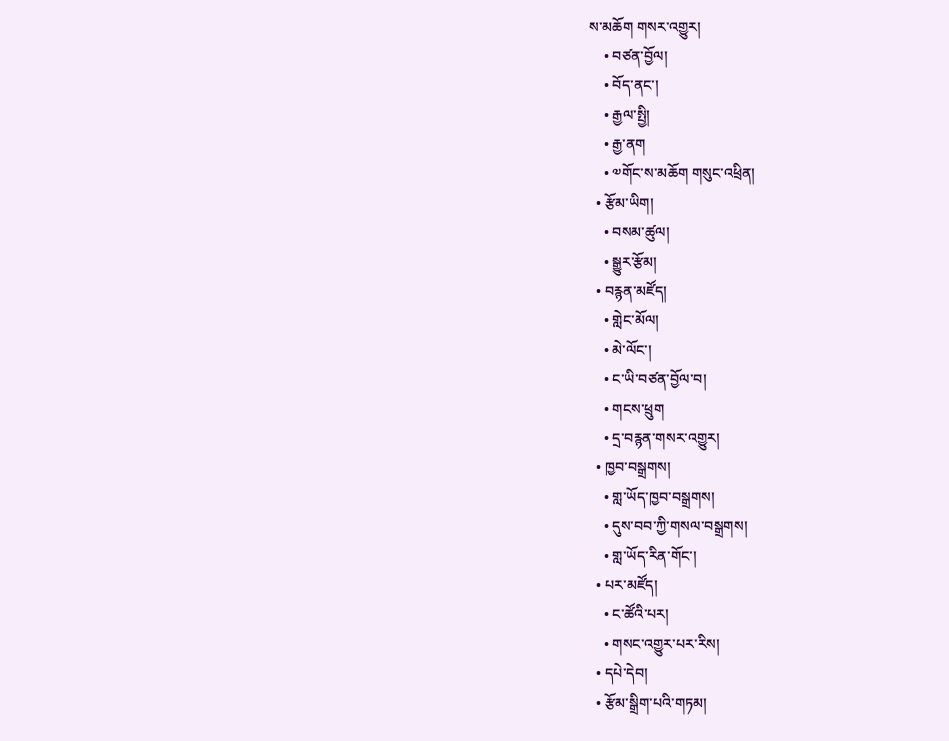ས་མཆོག གསར་འགྱུར།
    • བཙན་བྱོལ།
    • བོད་ནང་།
    • རྒྱལ་སྤྱི།
    • རྒྱ་ནག
    • ༧གོང་ས་མཆོག གསུང་འཕྲིན།
  • རྩོམ་ཡིག།
    • བསམ་ཚུལ།
    • སྒྱུར་རྩོམ།
  • བརྙན་མཛོད།
    • གླེང་མོལ།
    • མེ་ལོང་།
    • ང་ཡི་བཙན་བྱོལ་བ།
    • གངས་ཕྲུག
    • དྲ་བརྙན་གསར་འགྱུར།
  • ཁྱབ་བསྒྲགས།
    • གླ་ཡོད་ཁྱབ་བསྒྲགས།
    • དུས་བབ་ཀྱི་གསལ་བསྒྲགས།
    • གླ་ཡོད་རིན་གོང་།
  • པར་མཛོད།
    • ང་ཚོའི་པར།
    • གསང་འགྱུར་པར་རིས།
  • དཔེ་དེབ།
  • རྩོམ་སྒྲིག་པའི་གཏམ།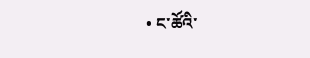• ང་ཚོའི་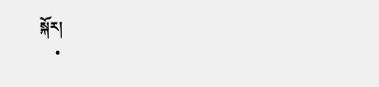སྐོར།
    •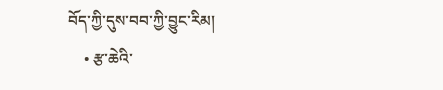བོད་ཀྱི་དུས་བབ་ཀྱི་བྱུང་རིམ།
    • རྩ་ཆེའི་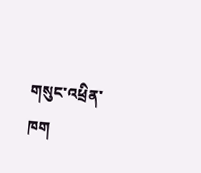གསུང་འཕྲིན་ཁག